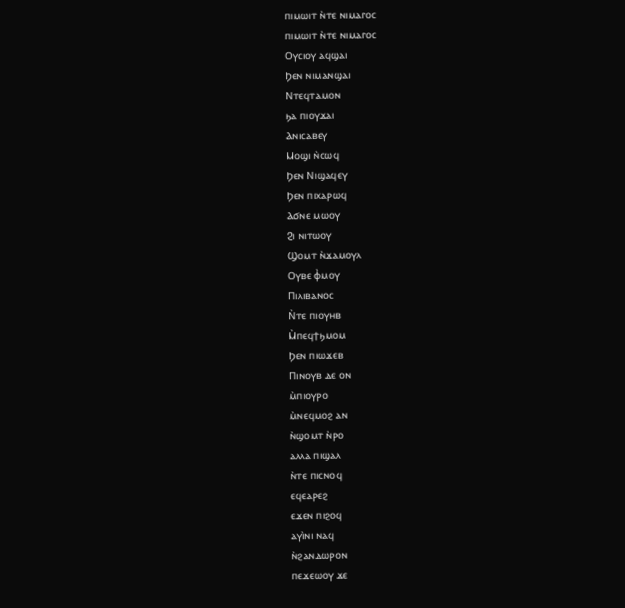ⲡⲓⲙⲱⲓⲧ ⲛ̀ⲧⲉ ⲛⲓⲙⲁⲅⲟⲥ
ⲡⲓⲙⲱⲓⲧ ⲛ̀ⲧⲉ ⲛⲓⲙⲁⲅⲟⲥ
Ⲟⲩⲥⲓⲟⲩ ⲁϥϣⲁⲓ
Ϧⲉⲛ ⲛⲓⲙⲁⲛϣⲁⲓ
Ⲛⲧⲉϥⲧⲁⲙⲟⲛ
ϧⲁ ⲡⲓⲟⲩϫⲁⲓ
Ⲁⲛⲓⲥⲁⲃⲉⲩ
Ⲙⲟϣⲓ ⲛ̀ⲥⲱϥ
Ϧⲉⲛ Ⲛⲓϣⲁϥⲉⲩ
Ϧⲉⲛ ⲡⲓⲭⲁⲣⲱϥ
Ⲁϭⲛⲉ ⲙⲱⲟⲩ
Ϩⲓ ⲛⲓⲧⲱⲟⲩ
Ϣⲟⲙⲧ ⲛ̀ϫⲁⲙⲟⲩⲗ
Ⲟⲩⲃⲉ ⲫ̀ⲙⲟⲩ
Ⲡⲓⲗⲓⲃⲁⲛⲟⲥ
Ⲛ̀ⲧⲉ ⲡⲓⲟⲩⲏⲃ
Ⲙ̀ⲡⲉϥϯϧⲙⲟⲙ
Ϧⲉⲛ ⲡⲓⲱϫⲉⲃ
Ⲡⲓⲛⲟⲩⲃ ⲇⲉ ⲟⲛ
ⲙ̀ⲡⲓⲟⲩⲣⲟ
ⲙ̀ⲛⲉϥⲙⲟϩ ⲁⲛ
ⲛ̀ϣⲟⲙⲧ ⲛ̀ⲣⲟ
ⲁⲗⲗⲁ ⲡⲓϣⲁⲗ
ⲛ̀ⲧⲉ ⲡⲓⲥⲛⲟϥ
ⲉϥⲉⲁⲣⲉϩ
ⲉϫⲉⲛ ⲡⲓϩⲟϥ
ⲁⲩⲓ̀ⲛⲓ ⲛⲁϥ
ⲛ̀ϩⲁⲛⲇⲱⲣⲟⲛ
ⲡⲉϫⲉⲱⲟⲩ ϫⲉ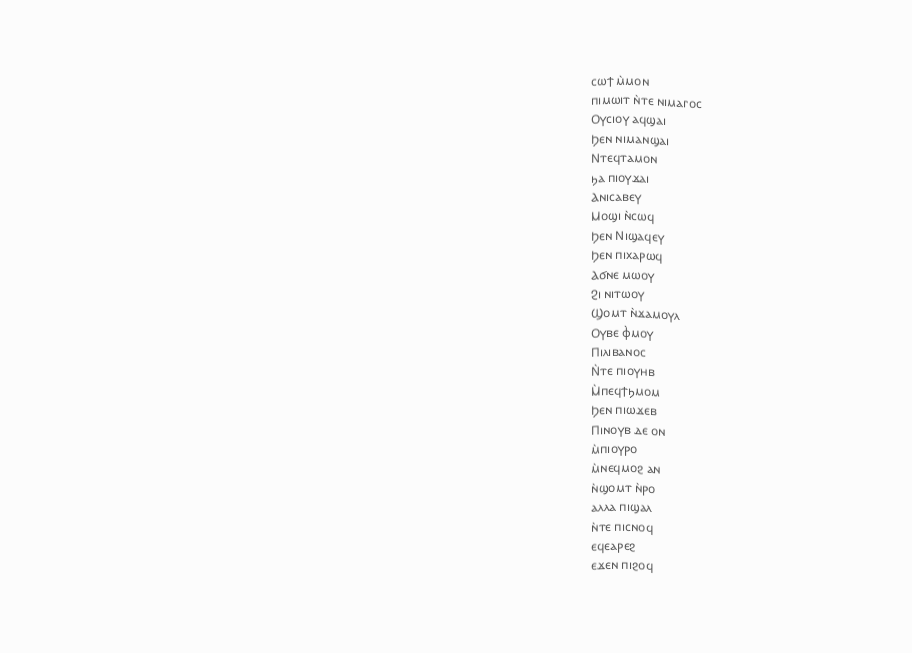ⲥⲱϯ ⲙ̀ⲙⲟⲛ
ⲡⲓⲙⲱⲓⲧ ⲛ̀ⲧⲉ ⲛⲓⲙⲁⲅⲟⲥ
Ⲟⲩⲥⲓⲟⲩ ⲁϥϣⲁⲓ
Ϧⲉⲛ ⲛⲓⲙⲁⲛϣⲁⲓ
Ⲛⲧⲉϥⲧⲁⲙⲟⲛ
ϧⲁ ⲡⲓⲟⲩϫⲁⲓ
Ⲁⲛⲓⲥⲁⲃⲉⲩ
Ⲙⲟϣⲓ ⲛ̀ⲥⲱϥ
Ϧⲉⲛ Ⲛⲓϣⲁϥⲉⲩ
Ϧⲉⲛ ⲡⲓⲭⲁⲣⲱϥ
Ⲁϭⲛⲉ ⲙⲱⲟⲩ
Ϩⲓ ⲛⲓⲧⲱⲟⲩ
Ϣⲟⲙⲧ ⲛ̀ϫⲁⲙⲟⲩⲗ
Ⲟⲩⲃⲉ ⲫ̀ⲙⲟⲩ
Ⲡⲓⲗⲓⲃⲁⲛⲟⲥ
Ⲛ̀ⲧⲉ ⲡⲓⲟⲩⲏⲃ
Ⲙ̀ⲡⲉϥϯϧⲙⲟⲙ
Ϧⲉⲛ ⲡⲓⲱϫⲉⲃ
Ⲡⲓⲛⲟⲩⲃ ⲇⲉ ⲟⲛ
ⲙ̀ⲡⲓⲟⲩⲣⲟ
ⲙ̀ⲛⲉϥⲙⲟϩ ⲁⲛ
ⲛ̀ϣⲟⲙⲧ ⲛ̀ⲣⲟ
ⲁⲗⲗⲁ ⲡⲓϣⲁⲗ
ⲛ̀ⲧⲉ ⲡⲓⲥⲛⲟϥ
ⲉϥⲉⲁⲣⲉϩ
ⲉϫⲉⲛ ⲡⲓϩⲟϥ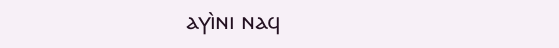ⲁⲩⲓ̀ⲛⲓ ⲛⲁϥ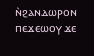ⲛ̀ϩⲁⲛⲇⲱⲣⲟⲛ
ⲡⲉϫⲉⲱⲟⲩ ϫⲉ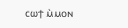ⲥⲱϯ ⲙ̀ⲙⲟⲛ